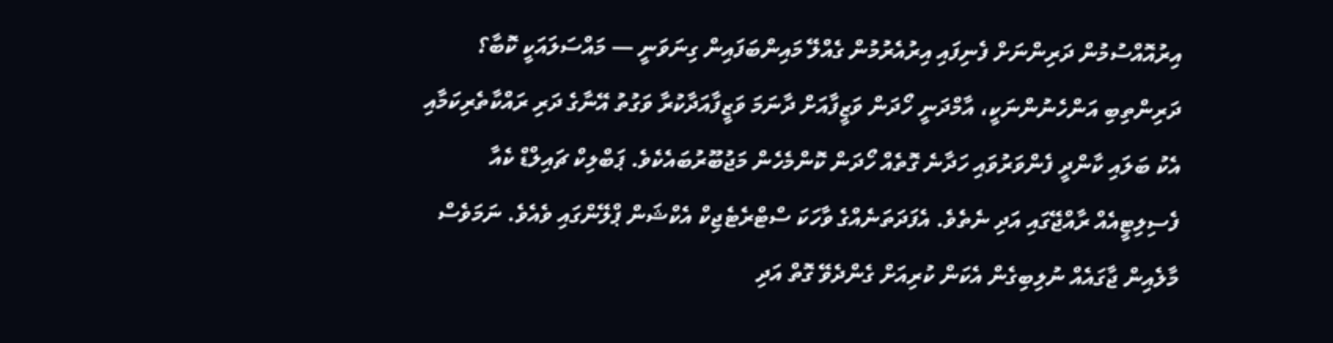އިރުއޮއްސުމުން ދަރިންނަށް ފެނިފައި އިރުއެރުމުން ގެއްލޭ މައިންބަފައިން ގިނަވަނީ — މައްސަލައަކީ ކޮބާ؟
ދަރިންތިބި އަންހެނުންނަކީ، އާމްދަނީ ހޯދަން ވަޒީފާއަށް ދާނަމަ ވަޒީފާއަދާކުރާ ވަގުތު އޭނާގެ ދަރި ރައްކާތެރިކަމާއި އެކު ބަލައި ކާންދީ ފެންވަރުވައި ހަދާނެ ގޮތެއް ހޯދަން ކޮންމެހެން މަޖުބޫރުބައެކެވެ. ޕަބްލިކް ޗައިލްޑް ކެއާ ފެސިލިޓީއެއް ރާއްޖޭގައި އަދި ނެތެވެ. އެފަދަތަނެއްގެ ވާހަކަ ސްޓްރެޓެޖިކް އެކްޝަން ޕްލޭންގައި ވެއެވެ. ނަމަވެސް މާލެއިން ޖާގައެއް ނުލިބިގެން އެކަން ކުރިއަށް ގެންދެވޭ ގޮތް އަދި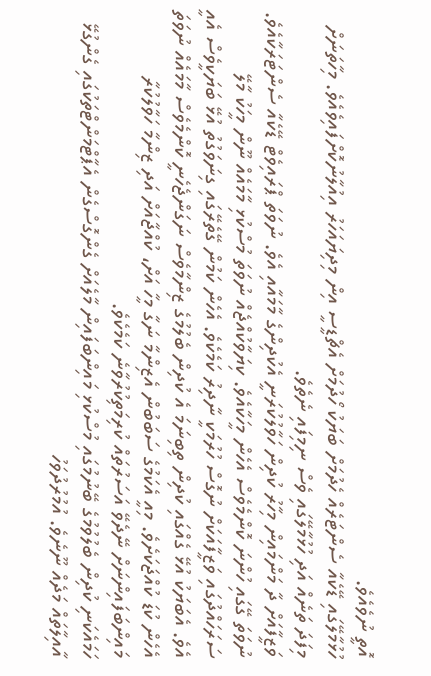އޮތީ ނުވެއެވެ.
ހުޅުމާލޭގައި ޑޭކެއާ ސެންޓަރެއް ހެދުމަށް ބަޔަކު ހޯދުމަށް އެޗްޑީސީ އިން މިދިޔައަހަރު އިއުލާނުކޮށްފައިވެއެވެ. މިހާތަނަށް މިފަދަ ތަނެއް އަދި ހުޅުމާލޭގައި ވެސް ނިމިފައި ނެތެވެ.
ވަޒީފާއަށް ދާ މަންމައިން މިހާރު ކުދިން ހަވާލުކުރަނީ އެކުދިންގެ މާމައާއި އެވެ. ނުވަތަ ޕްރައިވެޓް ޑޭކެއާ ސެންޓަރަކާއެވެ. ނުވަތަ ގޭގައި ހުންނަ ކޮންމެވެސް އެހެން މީހަކާއެވެ. ކިޔަވާކުއްޖެއް ނުވަތަ މުސްކުޅި މާމައެއް ނޫން މީހަކު މާލޭ ސަރަހައްދުގައި ވަޒީފާއަކަށް ނުގޮސް ހުރުމަކީ ނާދިރު ކަމެކެވެ. އެހެން ކަމުން ގޭތެރޭގައި ގިނަވަގުތު އުޅޭ ބަޔަކީވެސް އެއީ އެވެ. އެބަޔަކު އުޅޭ ގެއްގައި ކުދިން ތިބިނަމަ އެ ކުދިން ބެލުމުގެ ޒިންމާވެސް ނަގަންޖެހެނީ ކޮންމެވެސް މާމައެއް ނުވަތަ އެހެން ކުޑަ ކުއްޖަކަށެވެ. މިއީ އެކަމުގެ ސަބަބުން އެޒިންމާ ނަގާ މީހާ އަށް، ކުއްޖާއަށް އަދި ޒިންމާ ހަވާލުކުރާ މައިންބަފައިންނަށް ނޭދެވޭ އަސަރުތައް ކުރިމަތިކުރުވާނެ ކަމެކެވެ.
ހަމައެކަނި ކުދިން ބެލުވުމުގެ ބޭނުމުގައި މުސްކުޅި މައިންބަފައިން މާލެއަށް ގެންގޮސްގެން އެޕާޓްމަންޓްތަކުގައި ގެންގުޅޭ އާއިލާތައް މަދެއް ނޫނެވެ. އުމުރުދުވަހު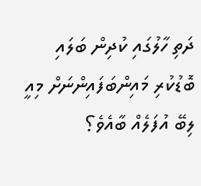ދަތި ހާލުގައި ކުދިން ބަލައި ބޮޑުކުރި މައިންބަފައިންނަށް މިއީ ލިބޭ އުފަލެއް ބާއެވެ؟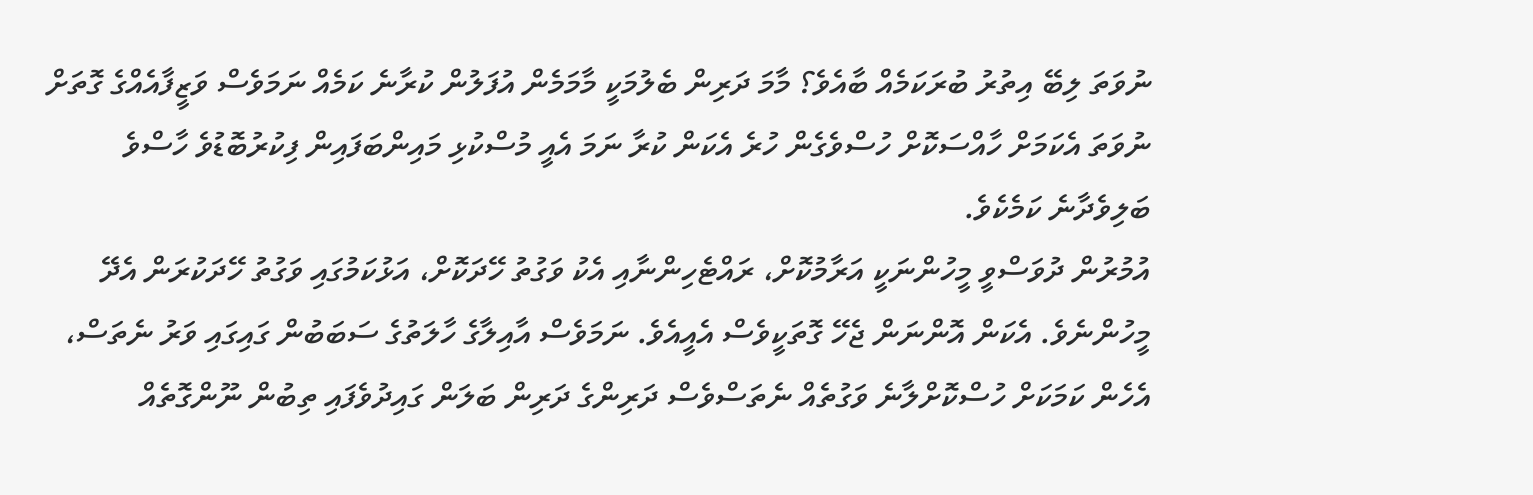ނުވަތަ ލިބޭ އިތުރު ބުރަކަމެއް ބާއެވެ؟ މާމަ ދަރިން ބެލުމަކީ މާމަމެން އުފަލުން ކުރާނެ ކަމެއް ނަމަވެސް ވަޒީފާއެއްގެ ގޮތަށް ނުވަތަ އެކަމަށް ހާއްސަކޮށް ހުސްވެގެން ހުރެ އެކަން ކުރާ ނަމަ އެއީ މުސްކުޅި މައިންބަފައިން ފިކުރުބޮޑުވެ ހާސްވެ ބަލިވެދާނެ ކަމެކެވެ.
އުމުރުން ދުވަސްވީ މީހުންނަކީ އަރާމުކޮށް، ރައްޓެހިންނާއި އެކު ވަގުތު ހޭދަކޮށް، އަޅުކަމުގައި ވަގުތު ހޭދަކުރަން އެދޭ މީހުންނެވެ. އެކަން އޮންނަން ޖެހޭ ގޮތަކީވެސް އެއީއެވެ. ނަމަވެސް އާއިލާގެ ހާލަތުގެ ސަބަބުން ގައިގައި ވަރު ނެތަސް، އެހެން ކަމަކަށް ހުސްކޮށްލާނެ ވަގުތެއް ނެތަސްވެސް ދަރިންގެ ދަރިން ބަލަން ގައިދުވެފައި ތިބުން ނޫންގޮތެއް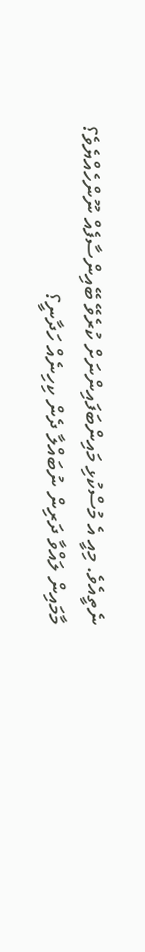ނެތީއެވެ. މިއީ އެ މުސްކުޅި މައިންބަފައިންނަށް ކުރެވޭ ބޭއިންސާފެއް ނޫންހެއްޔެވެ؟
މާމައިން ލައްވާ ދަރިން ނުބައްލާ ދެން ކިހިނެއް ހަދާނީ؟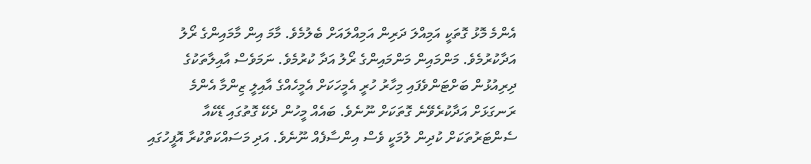އެންމެ މޮޅު ގޮތަކީ އަމިއްލަ ދަރިން އަމިއްލައަށް ބެލުމެވެ. މާމަ އިން މާމައިންގެ ރޯލު އަދާކުރުމެވެ. މަންމައިން މަންމައިންގެ ރޯލު އަދާ ކުރުމެވެ. ނަމަވެސް އާއިލާތަކުގެ ދިރިއުޅުން ބަށްޓަންވެފައި މިހާރު ހުރީ އެމީހަކަށް އެމީހެއްގެ އާއިލީ ޒިންމާ އެންމެ ރަނގަޅަށް އަދާކުރެވޭނެ ގޮތަކަށް ނޫނެވެ. ބައެއް މީހުން ދެކޭ ގޮތުގައި ޑޭކެއާ ސެންޓަރުތަކަށް ކުދިން ލުމަކީ ވެސް އިންސާފެއް ނޫނެވެ. އަދި މަސައްކަތްކުރާ އޮފީހުގައި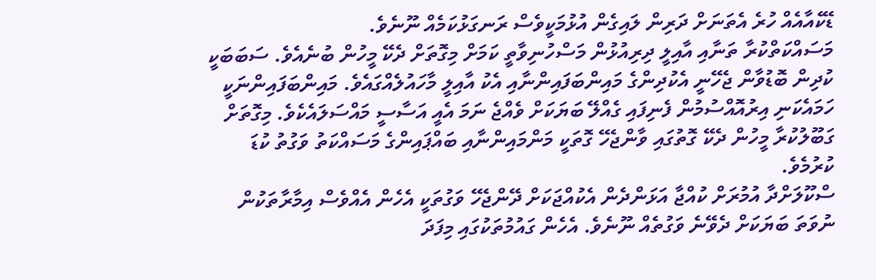ޑޭކެއާއެއް ހުރެ އެތަނަށް ދަރިން ލައިގެން އުޅުމަކީވެސް ރަނގަޅުކަމެއް ނޫނެވެ.
މަސައްކަތްކުރާ ތަނާއި އާއިލީ ދިރިއުޅުން މަސްހުނިވާތީ ކަމަށް މިގޮތަށް ދެކޭ މީހުން ބުނެއެވެ. ސަބަބަކީ ކުދިން ބޮޑުވާން ޖެހޭނީ އެކުދިންގެ މައިންބަފައިންނާއި އެކު އާއިލީ މާހައުލެއްގައެވެ. މައިންބަފައިންނަކީ ހަމައެކަނި އިރުއޮއްސުމުން ފެނިފައި ގެއްލޭ ބަޔަކަށް ވެއްޖެ ނަމަ އެއީ އަސާސީ މައްސަލައެކެވެ. މިގޮތަށް ގަބޫލުކުރާ މީހުން ދެކޭ ގޮތުގައި ވާންޖެހޭ ގޮތަކީ މަންމައިންނާއި ބައްޕައިންގެ މަސައްކަތު ވަގުތު ކުޑަ ކުރުމެވެ.
ސްކޫލަށްދާ އުމުރަށް ކުއްޖާ އަޅަންދެން އެކުއްޖަކަށް ދޭންޖެހޭ ވަގުތަކީ އެހެން އެއްވެސް އިމާރާތަކުން ނުވަތަ ބަޔަކަށް ދެވޭނެ ވަގުތެއް ނޫނެވެ. އެހެން ގައުމުތަކުގައި މިފަދަ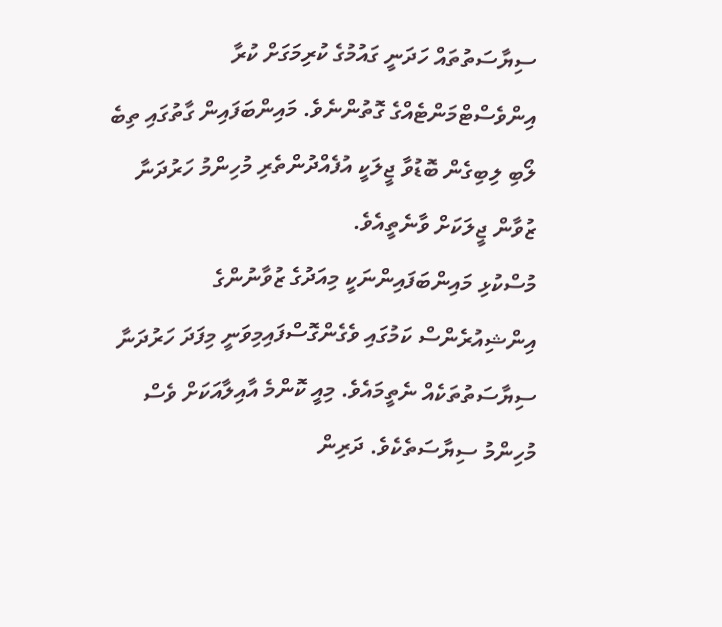ސިޔާސަތުތައް ހަދަނީ ގައުމުގެ ކުރިމަގަށް ކުރާ އިންވެސްޓްމަންޓެއްގެ ގޮތުންނެވެ. މައިންބަފައިން ގާތުގައި ތިބެ ލޯބި ލިބިގެން ބޮޑުވާ ޖީލަކީ އުފެއްދުންތެރި މުހިންމު ހަރުދަނާ ޒުވާން ޖީލަކަށް ވާނެތީއެވެ.
މުސްކުޅި މައިންބަފައިންނަކީ މިއަދުގެ ޒުވާނުންގެ އިންޝިއުރެންސް ކަމުގައި ވެގެންގޮސްފައިމިވަނީ މިފަދަ ހަރުދަނާ ސިޔާސަތުތަކެއް ނެތީމައެވެ. މިއީ ކޮންމެ އާއިލާއަކަށް ވެސް މުހިންމު ސިޔާސަތެކެވެ. ދަރިން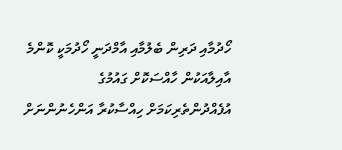ހޯދުމާއި ދަރިން ބެލުމާއި އާމްދަނީ ހޯދުމަކީ ކޮންމެ އާއިލާއަކުން ހާއްސަކޮށް ގައުމުގެ އުފެއްދުންތެރިކަމަށް ހިއްސާކުރާ އަންހެނުންނަށް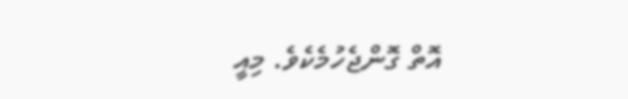އޮތް ގޮންޖެހުމެކެވެ. މިއީ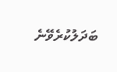ބަދަލުކުރެވޭނެ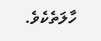ހާލަތެކެވެ.